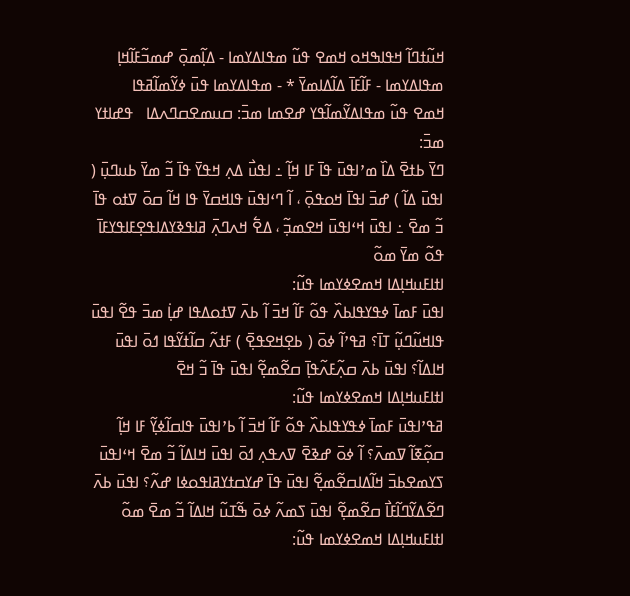ߞߎ߬ߙߣߊ߬ ߞߟߊߒߞߋ ߞߘߐ ߟߎ߬ ߘߟߊߡߌߘߊ - ߡߊ߲߬ߘߋ߲߫ ߝߘߏ߬ߓߊ߬ߞߊ߲ ߘߟߊߡߌߘߊ - ߓߊ߬ߓߊ߫ ߡߊ߬ߡߊߘߌ߫ * - ߘߟߊߡߌߘߊ ߟߎ߫ ߦߌ߬ߘߊ߬ߥߟߊ
ߞߘߐ ߟߎ߬ ߘߟߊߡߌ߬ߘߊ߬ߟߌ ߝߐߘߊ ߘߏ߫: ߛߎߘߐߛߣߍߡߊ   ߟߝߊߙߌ ߘߏ߫:
ߣߌ߫ ߕߙߐ߫ ߡߊ߰ ߘߴߊߟߎ߫ ߟߊ߫ ߓߊ ߞߊ߲߬ ߸ ߊߟߎ߯ ߡߍ߲ ߞߟߌ߫ ߟߊ߫ ߏ߬ ߘߌ߫ ߕߎߣߎ߲߫ ( ߊߟߎ߫ ߡߊ߬ ) ߝߏ߫ ߊߟߊ߫ ߞߋߟߋ߲߫ ، ߊ߬ ߣߵߊߟߎ߫ ߟߊߞߛߌ߫ ߟߊ ߞߊ߬ ߛߋ߫ ߜߙߋ ߟߊ߫ ߏ߬ ߘߐ߫ ߸ ߊߟߎ߫ ߞߵߊߟߎ߫ ߞߐߘߏ߲߬ ، ߡߐ߱ ߞߍߣߍ߲߫ ߥߊߟߢߌߡߊߟߐ߲ߓߊߟߌߓߊ߫ ߟߋ߬ ߘߌ߫ ߘߋ߬
ߊߙߊߓߎߞߊ߲ߡߊ ߞߘߐߦߌߘߊ ߟߎ߬:
ߊߟߎ߫ ߓߘߊ߫ ߦߟߌߟߊߕߍ߰ ߟߋ߬ ߓߊ߬ ߞߏ߫ ߊ߬ ߕߍ߫ ߜߙߋߡߟߊ ߝߊ߲߭ ߘߏ߫ ߟߐ߬ ߊߟߎ߫ ߟߊߞߎ߬ߣߎ߲߬ ߠߊ߫؟ ߥߟߴߊ߬ ߦߋ߫ ( ߕߐ߲ߞߐߟߐ߲߫ ) ߓߙߍ߬ ߛߊ߬ߙߌ߬ߟߊ ߗߋ߫ ߊߟߎ߫ ߞߊߡߊ߬؟ ߊߟߎ߫ ߕߍ߫ ߛߍ߲߬ߓߍ߬ߟߊ߲߫ ߛߐ߬ߘߐ߲߬ ߊߟߎ߫ ߟߊ߫ ߏ߬ ߞߐ߫
ߊߙߊߓߎߞߊ߲ߡߊ ߞߘߐߦߌߘߊ ߟߎ߬:
ߥߟߴߊߟߎ߫ ߓߘߊ߫ ߦߟߌߟߊߕߍ߰ ߟߋ߬ ߓߊ߬ ߞߏ߫ ߊ߬ ߕߴߊߟߎ߫ ߟߊߛߊ߬ߦߌ߲߬ ߓߊ ߞߊ߲߬ ߛߋ߲߬ߧߊ߬ ߜߘߍ߫؟ ߊ߬ ߦߋ߫ ߝߢߐ߫ ߜߍߟߍ߲ ߗߋ߫ ߊߟߎ߫ ߞߊߡߊ߬ ߏ߬ ߘߐ߫ ߞߵߊߟߎ߫ ߖߌߘߐߕߏ߫ ߞߊ߬ߡߊߛߐ߬ߘߐ߲߬ ߊߟߎ߫ ߟߊ߫ ߝߌߛߙߌߥߊߟߋߦߊ ߝߍ߬؟ ߊߟߎ߫ ߕߍ߫ ߣߐ߬ߡߌ߬ߣߊ߬ߓߊ߯ ߛߐ߬ߘߐ߲߬ ߊߟߎ߫ ߖߘߍ߬ ߦߋ߫ ߒ߬ߠߎ߬ ߞߊߡߊ߬ ߏ߬ ߘߐ߫ ߘߋ߬
ߊߙߊߓߎߞߊ߲ߡߊ ߞߘߐߦߌߘߊ ߟߎ߬: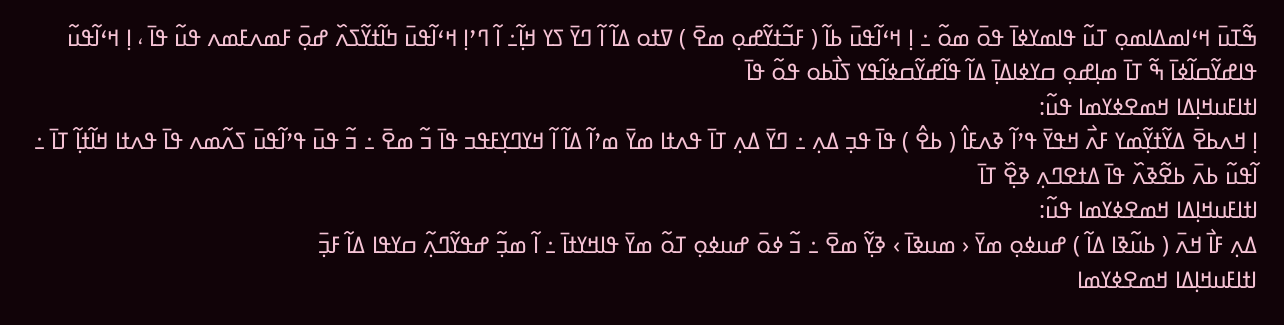ߒ߬ߠߎ߫ ߞߵߊߘߡߊߘߋ߲ ߠߎ߬ ߟߊߘߌߦߊ߫ ߟߋ߫ ߘߋ߬ ߸ ߊ߲ ߞߵߊ߬ߟߎ߫ ߕߊ߬ ( ߓߏ߬ߙߌ߬ߝߋ߲ ߘߐ߫ ) ߜߙߋ ߡߊ߬ ߊ߬ ߣߌ߫ ߖߌ ߞߊ߲߬߸ ߊ߬ ߣߴߊ߲ ߞߵߊ߬ߟߎ߫ ߤߊ߬ߙߌ߬ߖߍ߰ ߝߋ߲߫ ߓߘߍߓߘߍ ߟߎ߬ ߟߊ߫ ، ߊ߲ ߞߵߊ߬ߟߎ߬ ߟߊߝߌ߬ߛߊ߬ߦߊ߫ ߒ߬ ߠߊ߫ ߘߊ߲ߝߋ߲ ߛߌߦߊߡߊ߲߫ ߡߊ߬ ߟߊ߬ߝߌ߬ߛߦߊ߬ߟߌ ߖߊ߯ߕߋ ߟߋ߬ ߟߊ߫
ߊߙߊߓߎߞߊ߲ߡߊ ߞߘߐߦߌߘߊ ߟߎ߬:
ߊ߲ ߞߍߕߐ߫ ߡߌ߬ߙߌ߲߬ߘߌ ߓߍ߯ ߞߟߌ߫ ߟߴߊ߬ ߢߍߓߊ߮ ( ߕߐ߮ ) ߟߊ߫ ߟߏ߲ ߡߍ߲ ߸ ߣߌ߫ ߡߍ߲ ߠߊ߫ ߟߍߙߊ ߘߌ߫ ߘߴߊ߬ ߡߊ߬ ߊ߬ ߞߌߣߌ߲ߓߟߏ ߟߊ߫ ߏ߬ ߘߐ߫ ߸ ߏ߬ ߟߎ߫ ߟߴߊ߬ߟߎ߫ ߖߍ߬ߘߍ ߟߊ߫ ߟߍߙߊ ߞߊ߬ߙߊ߲߬ ߠߊ߫ ߸ ߊ߬ߟߎ߬ ߕߍ߫ ߕߐ߬ߢߍ߰ ߟߊ߫ ߡߙߐߣߍ߲ ߢߐ߲߰ ߠߊ߫
ߊߙߊߓߎߞߊ߲ߡߊ ߞߘߐߦߌߘߊ ߟߎ߬:
ߡߍ߲ ߓߊ߯ ߞߍ߫ ( ߕߎ߬ߢߊ ߡߊ߬ ) ߝߎߦߋ߲ ߘߌ߫ ‹ ߘߎߢߊ߫ › ߢߌ߲߬ ߘߐ߫ ߸ ߏ߬ ߦߋ߫ ߝߎߦߋ߲ ߠߋ߬ ߘߌ߫ ߟߊߞߌߙߊ߫ ߸ ߊ߬ ߘߏ߲߬ ߝߟߌ߬ߣߍ߲߬ ߛߌߟߊ ߡߊ߬ ߓߏ߲߫
ߊߙߊߓߎߞߊ߲ߡߊ ߞߘߐߦߌߘߊ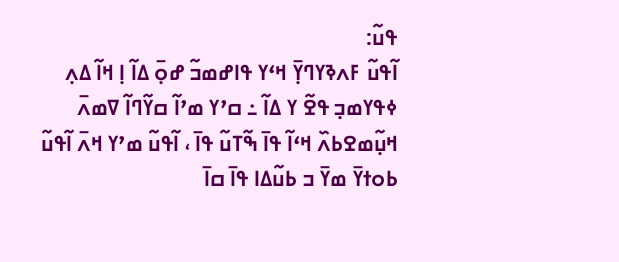ߟߎ߬:
ߊ߬ߟߎ߬ ߓߍߢߌߣߌ߲߫ ߞߵߌ ߟߊߝߘߏ߬ ߝߋ߲߫ ߡߊ߬ ߊ߲ ߞߊ߬ ߡߍ߲ ߦߟߌߘߏ߲ ߟߐ߬ ߌ ߡߊ߬ ߸ ߛߴߌ ߘߴߊ߬ ߛߌ߬ߣߊ߬ ߜߘߍ߫ ߞߎ߲߬ߘߐߕߍ߰ ߞߵߊ߬ ߟߊ߫ ߒ߬ߠߎ߬ ߟߊ߫ ، ߊ߬ߟߎ߬ ߘߴߌ ߞߍ߫ ߊ߬ߟߎ߬ ߕߋߙߌ߫ ߘߌ߫ ߏ ߕߎ߬ߡߊ ߟߊ߫ ߛߊ߫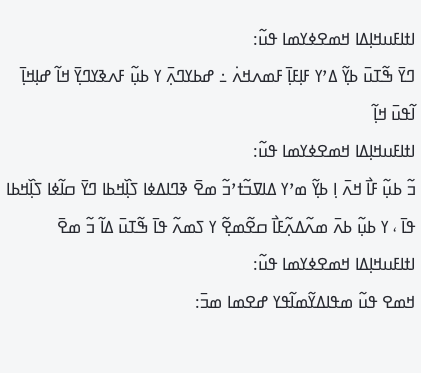ߊߙߊߓߎߞߊ߲ߡߊ ߞߘߐߦߌߘߊ ߟߎ߬:
ߣߌ߫ ߒ߬ߠߎ߫ ߕߌ߲߬ ߡߴߌ ߓߊ߲ߓߊ߲߫ ߓߘߍߞߍ߭ ߸ ߝߕߌߣߍ߲߫ ߌ ߕߎ߲߬ ߓߍߢߌߣߌ߲߫ ߞߊ߬ ߝߊ߲ߞߊ߲߫ ߊ߬ߟߎ߫ ߞߊ߲߬
ߊߙߊߓߎߞߊ߲ߡߊ ߞߘߐߦߌߘߊ ߟߎ߬:
ߏ߬ ߕߎ߲߬ ߓߊ߯ ߞߍ߫ ߊ߲ ߕߌ߲߬ ߘߴߌ ߡߊߜߏ߬ߙߴߏ߬ ߘߐ߫ ߢߣߊߡߦߊ ߖߊ߲߰ߞߕߊ ߣߌ߫ ߛߊ߬ߦߊ ߖߊ߲߰ߞߕߊ ߟߊ߫ ، ߌ ߕߎ߲߬ ߕߍ߫ ߘߍ߬ߡߍ߲߬ߓߊ߯ ߛߐ߬ߘߐ߲߬ ߌ ߖߘߍ߬ ߟߊ߫ ߒ߬ߠߎ߫ ߡߊ߬ ߏ߬ ߘߐ߫
ߊߙߊߓߎߞߊ߲ߡߊ ߞߘߐߦߌߘߊ ߟߎ߬:
ߞߘߐ ߟߎ߬ ߘߟߊߡߌ߬ߘߊ߬ߟߌ ߝߐߘߊ ߘߏ߫: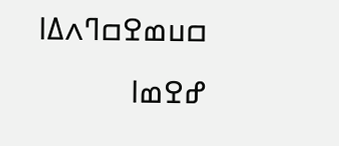ߛߎߘߐߛߣߍߡߊ
ߝߐߘߊ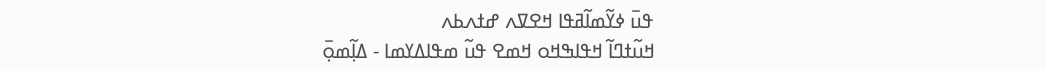ߟߎ߫ ߦߌ߬ߘߊ߬ߥߟߊ ߞߐߜߍ ߝߙߍߕߍ
ߞߎ߬ߙߣߊ߬ ߞߟߊߒߞߋ ߞߘߐ ߟߎ߬ ߘߟߊߡߌߘߊ - ߡߊ߲߬ߘߋ߲߫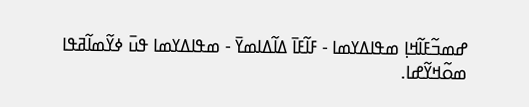ߝߘߏ߬ߓߊ߬ߞߊ߲ ߘߟߊߡߌߘߊ - ߓߊ߬ߓߊ߫ ߡߊ߬ߡߊߘߌ߫ - ߘߟߊߡߌߘߊ ߟߎ߫ ߦߌ߬ߘߊ߬ߥߟߊ
ߘߋ߬ߞߌ߬ߝߊ.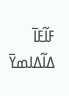ߓߊ߬ߓߊ߫ ߡߊ߬ߡߊߘߌ߫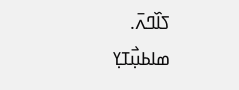ߖߊ߰ߣߍ߫.
ߘߊߕߎ߲߯ߠߌ߲